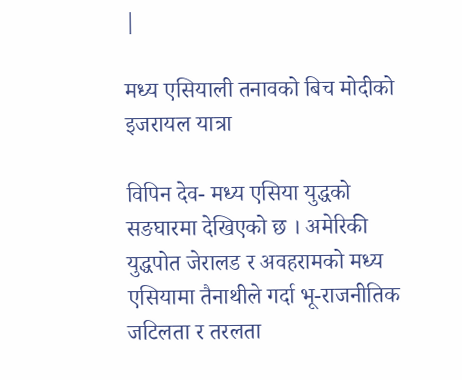|

मध्य एसियाली तनावको बिच मोदीको इजरायल यात्रा

विपिन देव- मध्य एसिया युद्धको सङघारमा देखिएको छ । अमेरिकी युद्धपोत जेरालड र अवहरामको मध्य एसियामा तैनाथीले गर्दा भू-राजनीतिक जटिलता र तरलता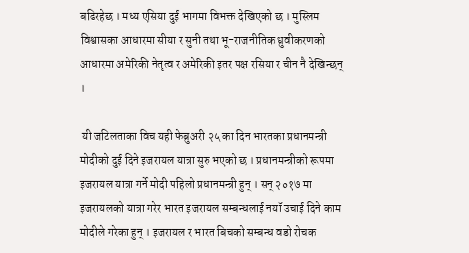बढिरहेछ । मध्य एसिया दुई भागमा विभक्त देखिएको छ । मुस्लिम विश्वासका आधारमा सीया र सुनी तथा भू-राजनीतिक ध्रुवीकरणको आधारमा अमेरिकी नेतृत्व र अमेरिकी इतर पक्ष रसिया र चीन नै देखिन्छन् ।

 यी जटिलताका विच यही फेब्रुअरी २५ का दिन भारतका प्रधानमन्त्री मोदीको दुई दिने इजरायल यात्रा सुरु भएको छ । प्रधानमन्त्रीको रूपमा इजरायल यात्रा गर्ने मोदी पहिलो प्रधानमन्त्री हुन् । सन् २०१७ मा इजरायलको यात्रा गरेर भारत इजरायल सम्बन्धलाई नयॉ उचाई दिने काम मोदीले गरेका हुन् । इजरायल र भारत बिचको सम्बन्ध वडो रोचक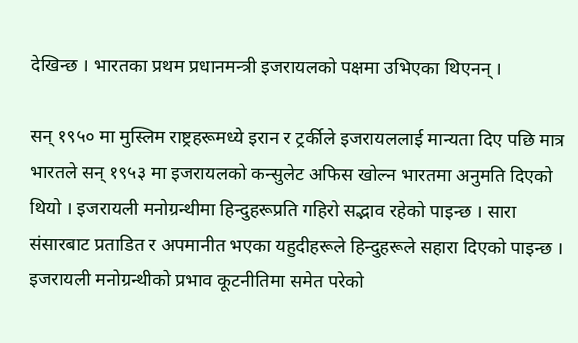देखिन्छ । भारतका प्रथम प्रधानमन्त्री इजरायलको पक्षमा उभिएका थिएनन् ।

सन् १९५० मा मुस्लिम राष्ट्रहरूमध्ये इरान र ट्रर्कीले इजरायललाई मान्यता दिए पछि मात्र भारतले सन् १९५३ मा इजरायलको कन्सुलेट अफिस खोल्न भारतमा अनुमति दिएको थियो । इजरायली मनोग्रन्थीमा हिन्दुहरूप्रति गहिरो सद्भाव रहेको पाइन्छ । सारा संसारबाट प्रताडित र अपमानीत भएका यहुदीहरूले हिन्दुहरूले सहारा दिएको पाइन्छ । इजरायली मनोग्रन्थीको प्रभाव कूटनीतिमा समेत परेको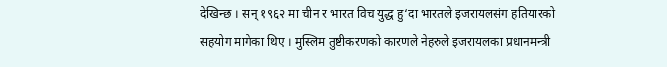देखिन्छ । सन् १९६२ मा चीन र भारत विच युद्ध हु‘दा भारतले इजरायलसंग हतियारको सहयोग मागेका थिए । मुस्लिम तुष्टीकरणको कारणले नेहरुले इजरायलका प्रधानमन्त्री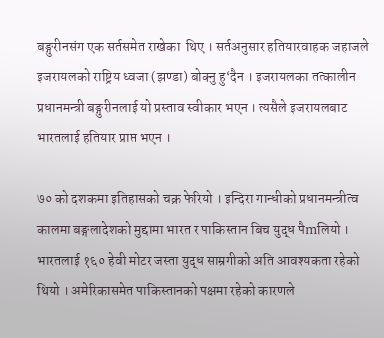बङ्गुरीनसंग एक सर्तसमेत राखेका  थिए । सर्तअनुसार हतियारवाहक जहाजले इजरायलको राष्ट्रिय ध्वजा (झण्डा) बोक्नु हु‘दैन । इजरायलका तत्कालीन प्रधानमन्त्री बङ्गुरीनलाई यो प्रस्ताव स्वीकार भएन । त्यसैले इजरायलबाट भारतलाई हतियार प्राप्त भएन ।

७० को दशकमा इतिहासको चक्र फेरियो । इन्दिरा गान्धीको प्रधानमन्त्रीत्व कालमा बङ्गलादेशको मुद्दामा भारत र पाकिस्तान बिच युद्ध पैmलियो । भारतलाई १६० हेवी मोटर जस्ता युद्ध साम्रगीको अति आवश्यकता रहेको थियो । अमेरिकासमेत पाकिस्तानको पक्षमा रहेको कारणले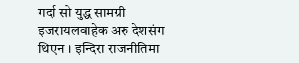गर्दा सो युद्ध सामग्री इजरायलवाहेक अरु देशसंग थिएन । इन्दिरा राजनीतिमा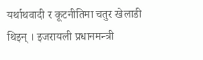यर्थाथवादी र कूटनीतिमा चतुर खेलाडी थिइन् । इजरायली प्रधानमन्त्री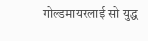गोल्डमायरलाई सो युद्ध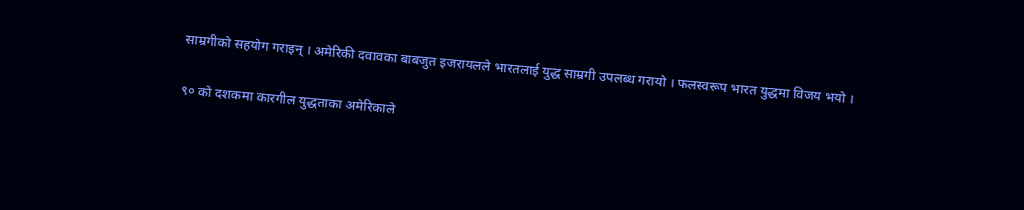साम्रगीको सहयोग गराइन् । अमेरिकी दवावका बाबजुत इजरायलले भारतलाई युद्ध साम्रगी उपलब्ध गरायो । फलस्वरूप भारत युद्धमा विजय भयो ।

९० को दशकमा कारगील युद्धताका अमेरिकाले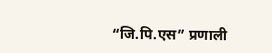“जि.पि.एस” प्रणाली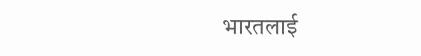भारतलाई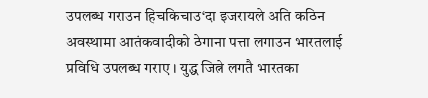उपलब्ध गराउन हिचकिचाउ‘दा इजरायले अति कठिन अवस्थामा आतंकवादीको ठेगाना पत्ता लगाउन भारतलाई प्रविधि उपलब्ध गराए । युद्ध जित्ने लगतै भारतका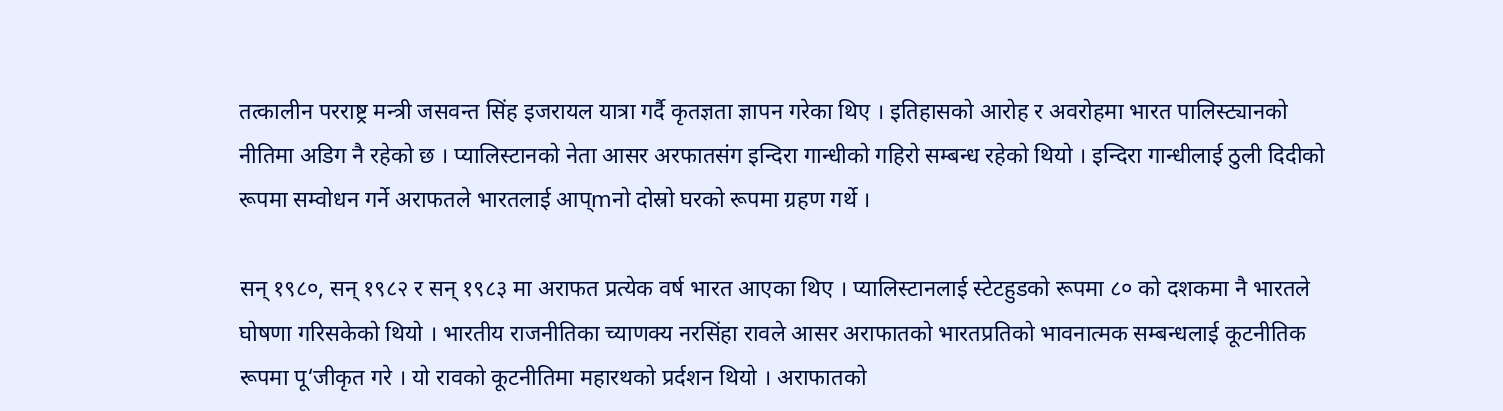तत्कालीन परराष्ट्र मन्त्री जसवन्त सिंह इजरायल यात्रा गर्दै कृतज्ञता ज्ञापन गरेका थिए । इतिहासको आरोह र अवरोहमा भारत पालिस्ट्यानको नीतिमा अडिग नै रहेको छ । प्यालिस्टानको नेता आसर अरफातसंग इन्दिरा गान्धीको गहिरो सम्बन्ध रहेको थियो । इन्दिरा गान्धीलाई ठुली दिदीको रूपमा सम्वोधन गर्ने अराफतले भारतलाई आप्mनो दोस्रो घरको रूपमा ग्रहण गर्थे ।

सन् १९८०, सन् १९८२ र सन् १९८३ मा अराफत प्रत्येक वर्ष भारत आएका थिए । प्यालिस्टानलाई स्टेटहुडको रूपमा ८० को दशकमा नै भारतले घोषणा गरिसकेको थियो । भारतीय राजनीतिका च्याणक्य नरसिंहा रावले आसर अराफातको भारतप्रतिको भावनात्मक सम्बन्धलाई कूटनीतिक रूपमा पू‘जीकृत गरे । यो रावको कूटनीतिमा महारथको प्रर्दशन थियो । अराफातको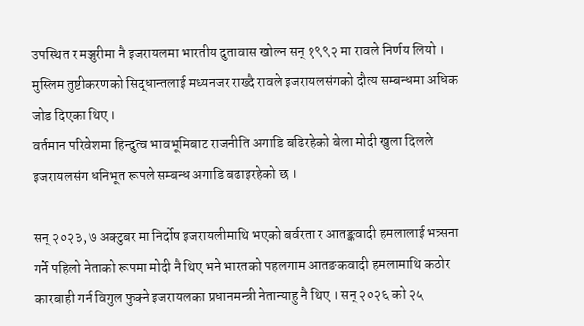उपस्थित र मञ्जुरीमा नै इजरायलमा भारतीय दुतावास खोल्न सन् १९९२ मा रावले निर्णय लियो ।  मुस्लिम तुष्टीकरणको सिद्धान्तलाई मध्यनजर राख्दै रावले इजरायलसंगको दौत्य सम्बन्धमा अधिक जोड दिएका थिए ।
वर्तमान परिवेशमा हिन्दुत्व भावभूमिबाट राजनीति अगाडि बढिरहेको बेला मोदी खुला दिलले इजरायलसंग धनिभूत रूपले सम्बन्ध अगाडि बढाइरहेको छ ।

सन् २०२३, ७ अक्टुबर मा निर्दोष इजरायलीमाथि भएको बर्वरता र आतङ्कवादी हमलालाई भत्र्सना गर्ने पहिलो नेताको रूपमा मोदी नै थिए भने भारतको पहलगाम आतङकवादी हमलामाथि कठोर कारबाही गर्न विगुल फुक्ने इजरायलका प्रधानमन्त्री नेतान्याहु नै थिए । सन् २०२६ को २५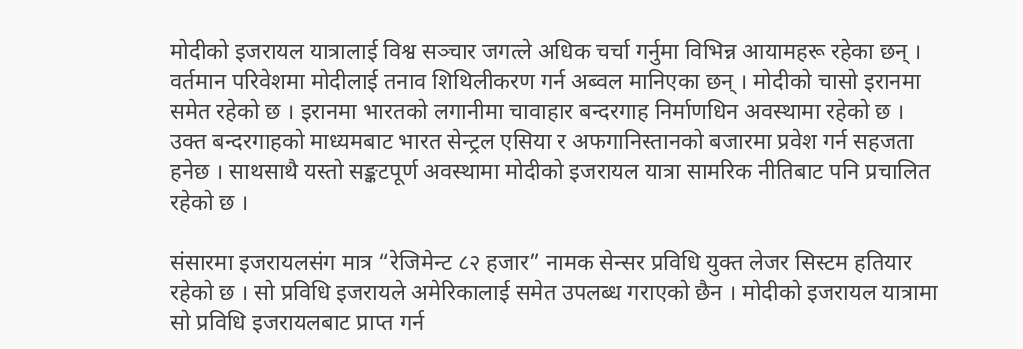मोदीको इजरायल यात्रालाई विश्व सञ्चार जगत्ले अधिक चर्चा गर्नुमा विभिन्न आयामहरू रहेका छन् । वर्तमान परिवेशमा मोदीलाई तनाव शिथिलीकरण गर्न अब्वल मानिएका छन् । मोदीको चासो इरानमा समेत रहेको छ । इरानमा भारतको लगानीमा चावाहार बन्दरगाह निर्माणधिन अवस्थामा रहेको छ । उक्त बन्दरगाहको माध्यमबाट भारत सेन्ट्रल एसिया र अफगानिस्तानको बजारमा प्रवेश गर्न सहजता हनेछ । साथसाथै यस्तो सङ्कटपूर्ण अवस्थामा मोदीको इजरायल यात्रा सामरिक नीतिबाट पनि प्रचालित रहेको छ ।

संसारमा इजरायलसंग मात्र “रेजिमेन्ट ८२ हजार” नामक सेन्सर प्रविधि युक्त लेजर सिस्टम हतियार रहेको छ । सो प्रविधि इजरायले अमेरिकालाई समेत उपलब्ध गराएको छैन । मोदीको इजरायल यात्रामा सो प्रविधि इजरायलबाट प्राप्त गर्न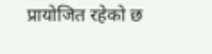प्रायोजित रहेको छ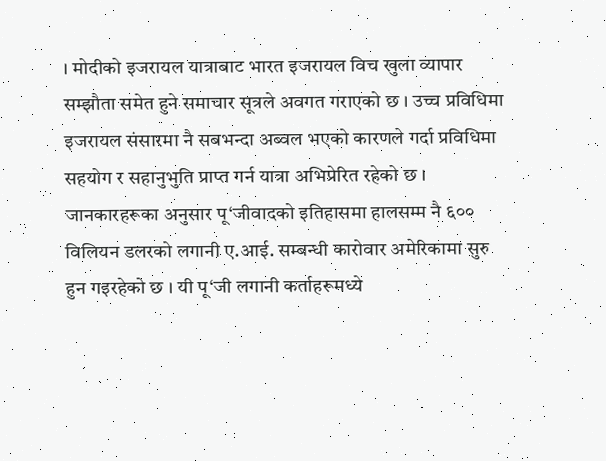। मोदीको इजरायल यात्राबाट भारत इजरायल विच खुला व्यापार सम्झौता समेत हुने समाचार सूत्रले अवगत गराएको छ । उच्च प्रविधिमा इजरायल संसारमा नै सबभन्दा अब्वल भएको कारणले गर्दा प्रविधिमा सहयोग र सहानुभुति प्राप्त गर्न यात्रा अभिप्रेरित रहेको छ । जानकारहरूका अनुसार पू‘जीवादको इतिहासमा हालसम्म नै ६०० विलियन डलरको लगानी ए.आई. सम्बन्धी कारोवार अमेरिकामा सुरु हुन गइरहेको छ । यी पू‘जी लगानी कर्ताहरूमध्ये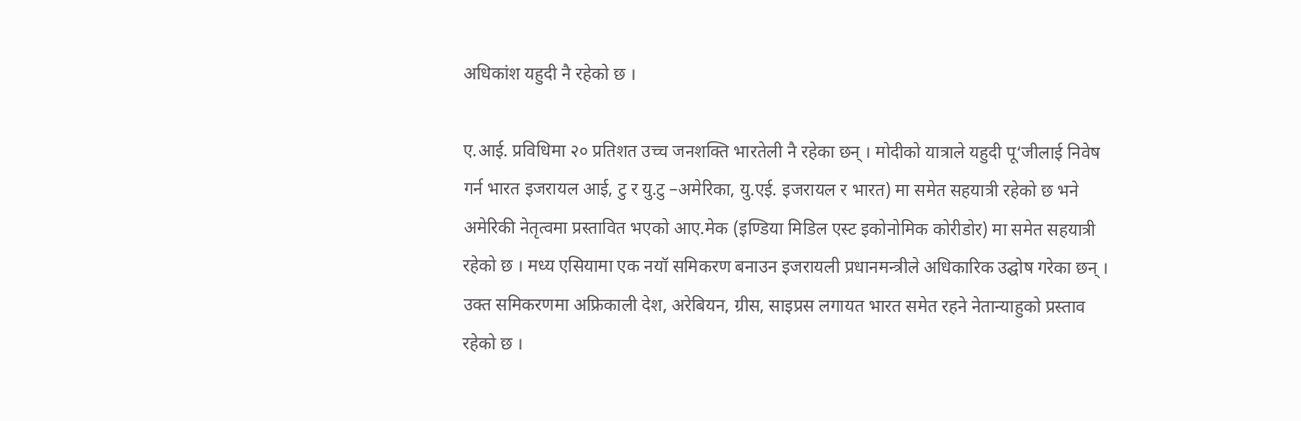अधिकांश यहुदी नै रहेको छ ।

ए.आई. प्रविधिमा २० प्रतिशत उच्च जनशक्ति भारतेली नै रहेका छन् । मोदीको यात्राले यहुदी पू‘जीलाई निवेष गर्न भारत इजरायल आई, टु र यु.टु –अमेरिका, यु.एई. इजरायल र भारत) मा समेत सहयात्री रहेको छ भने अमेरिकी नेतृत्वमा प्रस्तावित भएको आए.मेक (इण्डिया मिडिल एस्ट इकोनोमिक कोरीडोर) मा समेत सहयात्री रहेको छ । मध्य एसियामा एक नयॉ समिकरण बनाउन इजरायली प्रधानमन्त्रीले अधिकारिक उद्घोष गरेका छन् । उक्त समिकरणमा अफ्रिकाली देश, अरेबियन, ग्रीस, साइप्रस लगायत भारत समेत रहने नेतान्याहुको प्रस्ताव रहेको छ ।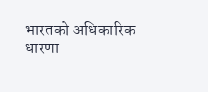भारतको अधिकारिक धारणा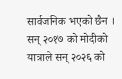सार्वजनिक भएको छैन । सन् २०१७ को मोदीको यात्राले सन् २०२६ को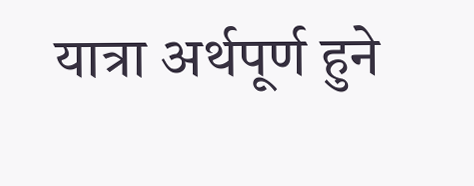यात्रा अर्थपूर्ण हुने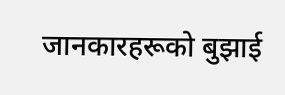जानकारहरूको बुझाई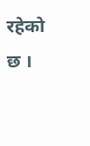रहेको छ ।